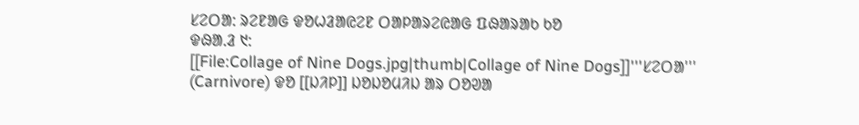ᱥᱮᱛᱟ: ᱨᱮᱱᱟᱜ ᱫᱚᱦᱲᱟᱭᱮᱱ ᱛᱟᱞᱟᱨᱮᱭᱟᱜ ᱯᱷᱟᱨᱟᱠ ᱠᱚ
ᱫᱷᱟᱹᱲ ᱑:
[[File:Collage of Nine Dogs.jpg|thumb|Collage of Nine Dogs]]'''ᱥᱮᱛᱟ''' (Carnivore) ᱫᱚ [[ᱡᱤᱞ]] ᱡᱚᱡᱚᱢᱤᱡ ᱟᱨ ᱛᱚᱣᱟ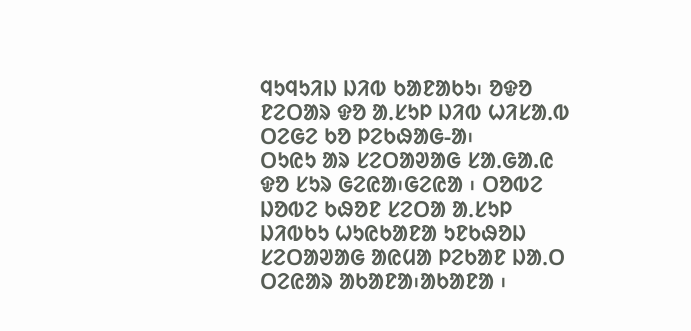ᱧᱩᱧᱩᱤᱡ ᱡᱤᱵ ᱠᱟᱱᱟᱠᱩ᱾ ᱚᱫᱚ ᱱᱮᱛᱟᱨ ᱫᱚ ᱟᱹᱥᱩᱞ ᱡᱤᱵ ᱦᱤᱥᱟᱹᱵ ᱛᱮᱜᱮ ᱠᱚ ᱞᱮᱠᱷᱟᱜ-ᱟ᱾
ᱛᱩᱭᱩ ᱟᱨ ᱥᱮᱛᱟᱣᱟᱜ ᱥᱟᱹᱜᱟ.ᱭ ᱫᱚ ᱥᱩᱨ ᱜᱮᱭᱟ᱾ᱜᱮᱭᱟ ᱾ ᱛᱚᱵᱮ ᱡᱚᱵᱮ ᱠᱷᱚᱱ ᱥᱮᱛᱟ ᱟᱹᱥᱩᱞ ᱡᱤᱵᱠᱩ ᱦᱩᱭᱠᱟᱱᱟ ᱩᱱᱠᱷᱚᱡ ᱥᱮᱛᱟᱣᱟᱜ ᱟᱭᱢᱟ ᱞᱮᱠᱟᱱ ᱡᱟᱹᱛ ᱛᱮᱭᱟᱨ ᱟᱠᱟᱱᱟ᱾ᱟᱠᱟᱱᱟ ᱾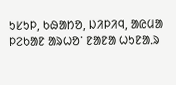ᱩᱥᱩᱞ, ᱠᱷᱟᱴᱚ, ᱡᱤᱞᱤᱧ, ᱟᱭᱢᱟ ᱞᱮᱠᱟᱱ ᱟᱨᱦᱚᱸ ᱱᱟᱱᱟ ᱦᱩᱱᱟᱹᱨ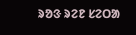ᱨᱚᱝ ᱨᱮᱱ ᱥᱮᱛᱟ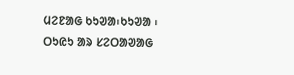ᱢᱮᱱᱟᱜ ᱠᱩᱣᱟ᱾ᱠᱩᱣᱟ ᱾
ᱛᱩᱭᱩ ᱟᱨ ᱥᱮᱛᱟᱣᱟᱜ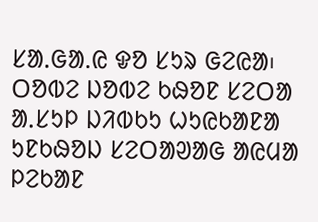ᱥᱟᱹᱜᱟ.ᱭ ᱫᱚ ᱥᱩᱨ ᱜᱮᱭᱟ᱾ ᱛᱚᱵᱮ ᱡᱚᱵᱮ ᱠᱷᱚᱱ ᱥᱮᱛᱟ ᱟᱹᱥᱩᱞ ᱡᱤᱵᱠᱩ ᱦᱩᱭᱠᱟᱱᱟ ᱩᱱᱠᱷᱚᱡ ᱥᱮᱛᱟᱣᱟᱜ ᱟᱭᱢᱟ ᱞᱮᱠᱟᱱ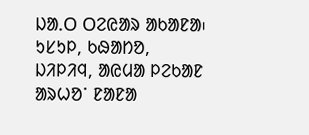ᱡᱟᱹᱛ ᱛᱮᱭᱟᱨ ᱟᱠᱟᱱᱟ᱾ ᱩᱥᱩᱞ, ᱠᱷᱟᱴᱚ, ᱡᱤᱞᱤᱧ, ᱟᱭᱢᱟ ᱞᱮᱠᱟᱱ ᱟᱨᱦᱚᱸ ᱱᱟᱱᱟ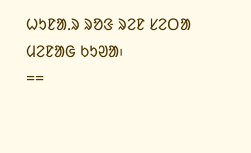ᱦᱩᱱᱟᱹᱨ ᱨᱚᱝ ᱨᱮᱱ ᱥᱮᱛᱟ ᱢᱮᱱᱟᱜ ᱠᱩᱣᱟ᱾
==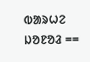ᱵᱟᱨᱦᱮ ᱡᱚᱱᱚᱲ ==